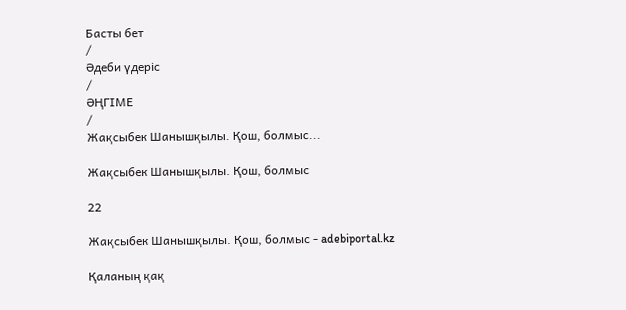Басты бет
/
Әдеби үдеріс
/
ӘҢГІМЕ
/
Жақсыбек Шанышқылы. Қош, болмыс...

Жақсыбек Шанышқылы. Қош, болмыс

22

Жақсыбек Шанышқылы. Қош, болмыс - adebiportal.kz

Қаланың қақ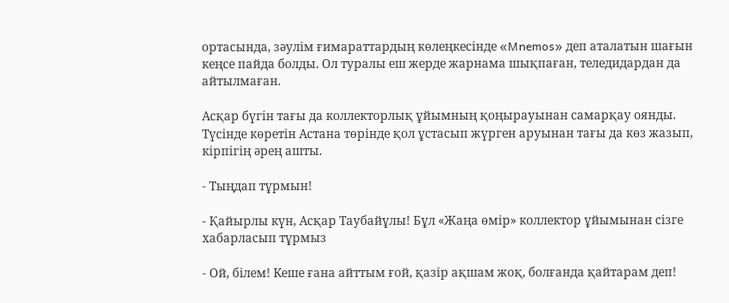ортасында, зәулім ғимараттардың көлеңкесінде «Mnemos» деп аталатын шағын кеңсе пайда болды. Ол туралы еш жерде жарнама шықпаған, теледидардан да айтылмаған.

Асқар бүгін тағы да коллекторлық ұйымның қоңырауынан самарқау оянды. Түсінде көретін Астана төрінде қол ұстасып жүрген аруынан тағы да көз жазып, кірпігің әрең ашты.

- Тыңдап тұрмын!

- Қайырлы күн, Асқар Таубайұлы! Бұл «Жаңа өмір» коллектор ұйымынан сізге хабарласып тұрмыз

- Ой, білем! Кеше ғана айттым ғой, қазір ақшам жоқ, болғанда қайтарам деп!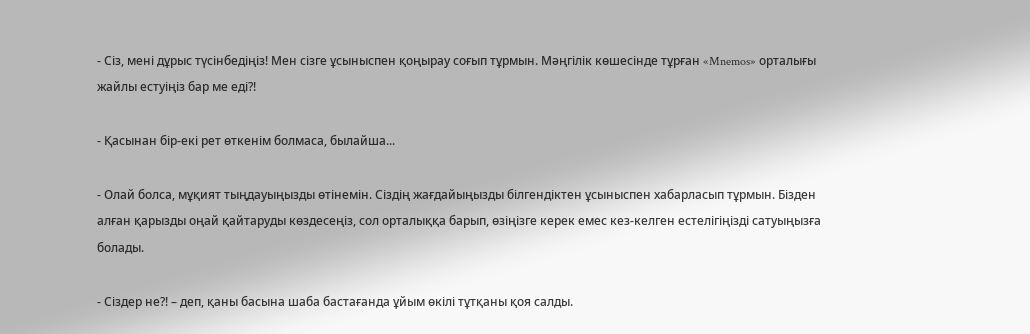- Сіз, мені дұрыс түсінбедіңіз! Мен сізге ұсыныспен қоңырау соғып тұрмын. Мәңгілік көшесінде тұрған «Mnemos» орталығы жайлы естуіңіз бар ме еді?!

- Қасынан бір-екі рет өткенім болмаса, былайша...

- Олай болса, мұқият тыңдауыңызды өтінемін. Сіздің жағдайыңызды білгендіктен ұсыныспен хабарласып тұрмын. Бізден алған қарызды оңай қайтаруды көздесеңіз, сол орталыққа барып, өзіңізге керек емес кез-келген естелігіңізді сатуыңызға болады.

- Сіздер не?! – деп, қаны басына шаба бастағанда ұйым өкілі тұтқаны қоя салды.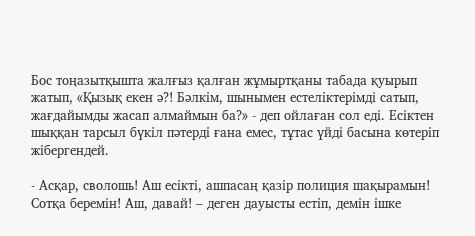Бос тоңазытқышта жалғыз қалған жұмыртқаны табада қуырып жатып, «Қызық екен ә?! Бәлкім, шынымен естеліктерімді сатып, жағдайымды жасап алмаймын ба?» - деп ойлаған сол еді. Есіктен шыққан тарсыл бүкіл пәтерді ғана емес, тұтас үйді басына көтеріп жібергендей.

- Асқар, сволошь! Аш есікті, ашпасаң қазір полиция шақырамын! Сотқа беремін! Аш, давай! – деген дауысты естіп, демін ішке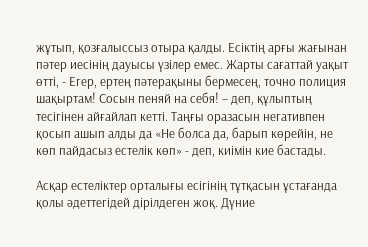жұтып, қозғалыссыз отыра қалды. Есіктің арғы жағынан пәтер иесінің дауысы үзілер емес. Жарты сағаттай уақыт өтті, - Егер, ертең пәтерақыны бермесең, точно полиция шақыртам! Сосын пеняй на себя! – деп, құлыптың тесігінен айғайлап кетті. Таңғы оразасын негативпен қосып ашып алды да «Не болса да, барып көрейін, не көп пайдасыз естелік көп» - деп, киімін кие бастады.

Асқар естеліктер орталығы есігінің тұтқасын ұстағанда қолы әдеттегідей дірілдеген жоқ. Дүние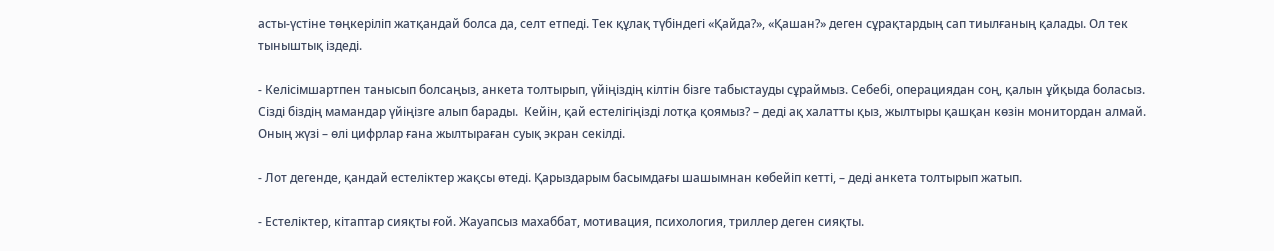асты-үстіне төңкеріліп жатқандай болса да, селт етпеді. Тек құлақ түбіндегі «Қайда?», «Қашан?» деген сұрақтардың сап тиылғаның қалады. Ол тек тыныштық іздеді.

- Келісімшартпен танысып болсаңыз, анкета толтырып, үйіңіздің кілтін бізге табыстауды сұраймыз. Себебі, операциядан соң, қалын ұйқыда боласыз. Сізді біздің мамандар үйіңізге алып барады.  Кейін, қай естелігіңізді лотқа қоямыз? – деді ақ халатты қыз, жылтыры қашқан көзін монитордан алмай. Оның жүзі – өлі цифрлар ғана жылтыраған суық экран секілді.

- Лот дегенде, қандай естеліктер жақсы өтеді. Қарыздарым басымдағы шашымнан көбейіп кетті, – деді анкета толтырып жатып.

- Естеліктер, кітаптар сияқты ғой. Жауапсыз махаббат, мотивация, психология, триллер деген сияқты.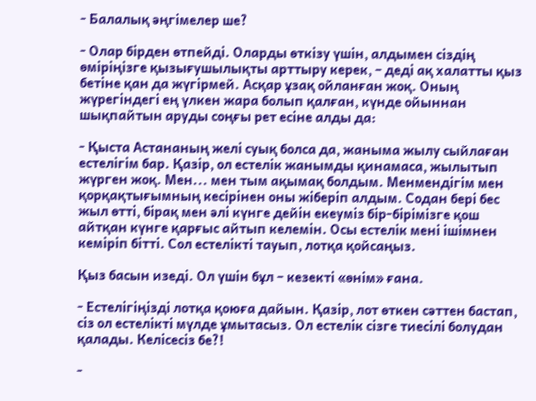- Балалық әңгімелер ше?

- Олар бірден өтпейді. Оларды өткізу үшін, алдымен сіздің өміріңізге қызығушылықты арттыру керек, – деді ақ халатты қыз бетіне қан да жүгірмей. Асқар ұзақ ойланған жоқ. Оның жүрегіндегі ең үлкен жара болып қалған, күнде ойыннан шықпайтын аруды соңғы рет есіне алды да:

- Қыста Астананың желі суық болса да, жаныма жылу сыйлаған естелігім бар. Қазір, ол естелік жанымды қинамаса, жылытып жүрген жоқ. Мен... мен тым ақымақ болдым. Менмендігім мен қорқақтығымның кесірінен оны жіберіп алдым. Содан бері бес жыл өтті, бірақ мен әлі күнге дейін екеуміз бір-бірімізге қош айтқан күнге қарғыс айтып келемін. Осы естелік мені ішімнен кеміріп бітті. Сол естелікті тауып, лотқа қойсаңыз.

Қыз басын изеді. Ол үшін бұл – кезекті «өнім» ғана.

- Естелігіңізді лотқа қоюға дайын. Қазір, лот өткен сәттен бастап, сіз ол естелікті мүлде ұмытасыз. Ол естелік сізге тиесілі болудан қалады. Келісесіз бе?!

-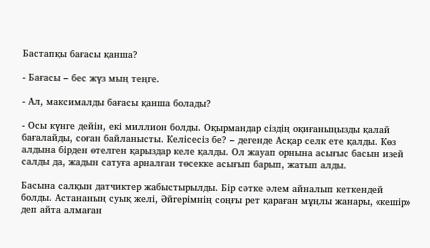Бастапқы бағасы қанша?

- Бағасы – бес жүз мың теңге.

- Ал, максималды бағасы қанша болады?

- Осы күнге дейін, екі миллион болды. Оқырмандар сіздің оқиғаныңызды қалай бағалайды, соған байланысты. Келісесіз бе? – дегенде Асқар селк ете қалды. Көз алдына бірден өтелген қарыздар келе қалды. Ол жауап орнына асығыс басын изей салды да, жадын сатуға арналған төсекке асығып барып, жатып алды.

Басына салқын датчиктер жабыстырылды. Бір сәтке әлем айналып кеткендей болды. Астананың суық желі, Әйгерімнің соңғы рет қараған мұңлы жанары, «кешір» деп айта алмаған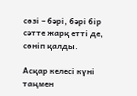сөзі – бәрі, бәрі бір сәтте жарқ етті де, сөніп қалды.

Асқар келесі күні таңмен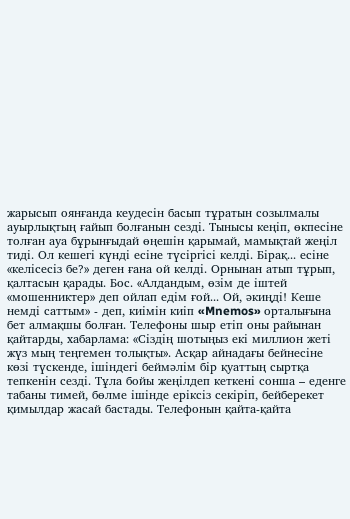жарысып оянғанда кеудесін басып тұратын созылмалы ауырлықтың ғайып болғанын сезді. Тынысы кеңіп, өкпесіне толған ауа бұрынғыдай өңешін қарымай, мамықтай жеңіл тиді. Ол кешегі күнді есіне түсіргісі келді. Бірақ... есіне «келісесіз бе?» деген ғана ой келді. Орнынан атып тұрып, қалтасын қарады. Бос. «Алдандым, өзім де іштей «мошенниктер» деп ойлап едім ғой... Ой, әкиңді! Кеше немді саттым» - деп, киімін киіп «Mnemos» орталығына бет алмақшы болған. Телефоны шыр етіп оны райынан қайтарды, хабарлама: «Сіздің шотыңыз екі миллион жеті жүз мың теңгемен толықты». Асқар айнадағы бейнесіне көзі түскенде, ішіндегі беймәлім бір қуаттың сыртқа тепкенін сезді. Тұла бойы жеңілдеп кеткені сонша – еденге табаны тимей, бөлме ішінде еріксіз секіріп, бейберекет қимылдар жасай бастады. Телефонын қайта-қайта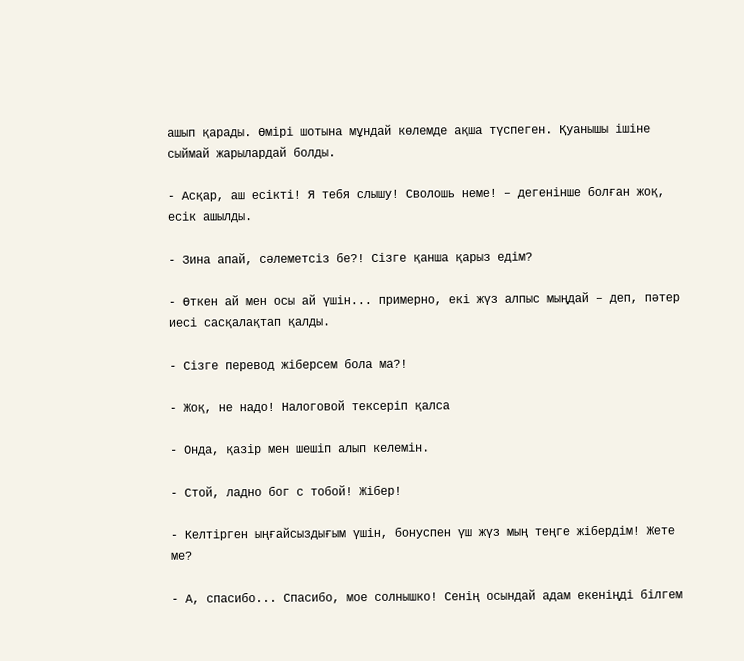ашып қарады. Өмірі шотына мұндай көлемде ақша түспеген. Қуанышы ішіне сыймай жарылардай болды.

- Асқар, аш есікті! Я тебя слышу! Сволошь неме! – дегенінше болған жоқ, есік ашылды.

- Зина апай, сәлеметсіз бе?! Сізге қанша қарыз едім?

- Өткен ай мен осы ай үшін... примерно, екі жүз алпыс мыңдай – деп, пәтер иесі сасқалақтап қалды.

- Сізге перевод жіберсем бола ма?!

- Жоқ, не надо! Налоговой тексеріп қалса

- Онда, қазір мен шешіп алып келемін.

- Стой, ладно бог с тобой! Жібер!

- Келтірген ыңғайсыздығым үшін, бонуспен үш жүз мың теңге жібердім! Жете ме?

- А, спасибо... Спасибо, мое солнышко! Сенің осындай адам екеніңді білгем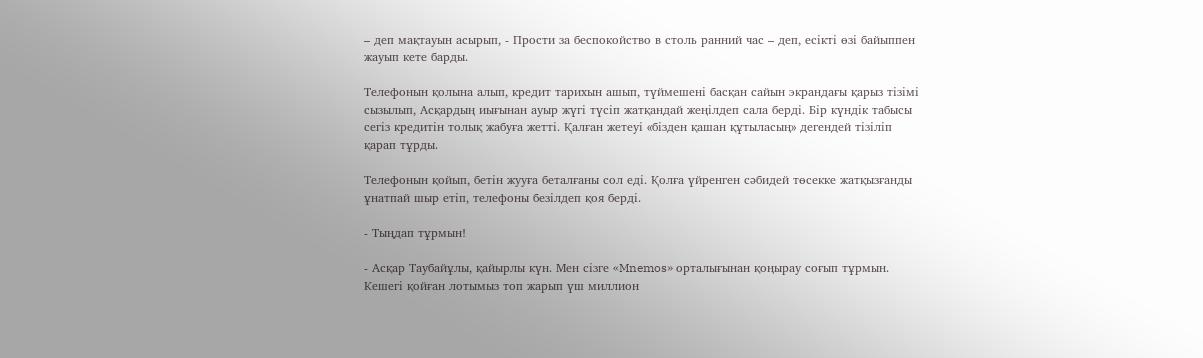– деп мақтауын асырып, - Прости за беспокойство в столь ранний час – деп, есікті өзі байыппен жауып кете барды.

Телефонын қолына алып, кредит тарихын ашып, түймешені басқан сайын экрандағы қарыз тізімі сызылып, Асқардың иығынан ауыр жүгі түсіп жатқандай жеңілдеп сала берді. Бір күндік табысы сегіз кредитін толық жабуға жетті. Қалған жетеуі «бізден қашан құтыласың» дегендей тізіліп қарап тұрды.

Телефонын қойып, бетін жууға беталғаны сол еді. Қолға үйренген сәбидей төсекке жатқызғанды ұнатпай шыр етіп, телефоны безілдеп қоя берді.

- Тыңдап тұрмын!

- Асқар Таубайұлы, қайырлы күн. Мен сізге «Mnemos» орталығынан қоңырау соғып тұрмын. Кешегі қойған лотымыз топ жарып үш миллион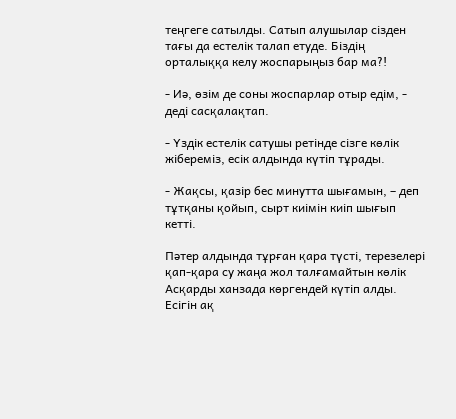теңгеге сатылды. Сатып алушылар сізден тағы да естелік талап етуде. Біздің орталыққа келу жоспарыңыз бар ма?!

- Иә, өзім де соны жоспарлар отыр едім, - деді сасқалақтап.

- Үздік естелік сатушы ретінде сізге көлік жібереміз, есік алдында күтіп тұрады.

- Жақсы, қазір бес минутта шығамын, – деп тұтқаны қойып, сырт киімін киіп шығып кетті.

Пәтер алдында тұрған қара түсті, терезелері қап-қара су жаңа жол талғамайтын көлік Асқарды ханзада көргендей күтіп алды. Есігін ақ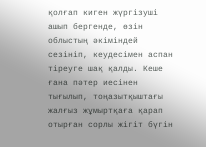қолғап киген жүргізуші ашып бергенде, өзін облыстың әкіміндей сезініп, кеудесімен аспан тіреуге шақ қалды. Кеше ғана пәтер иесінен тығылып, тоңазытқыштағы жалғыз жұмыртқаға қарап отырған сорлы жігіт бүгін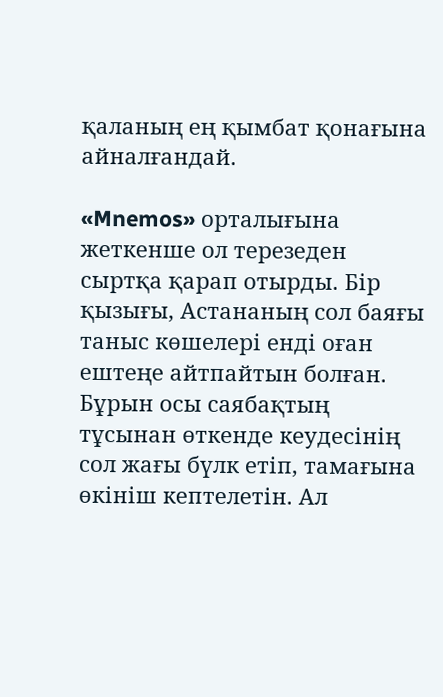қаланың ең қымбат қонағына айналғандай.

«Mnemos» орталығына жеткенше ол терезеден сыртқа қарап отырды. Бір қызығы, Астананың сол баяғы таныс көшелері енді оған ештеңе айтпайтын болған. Бұрын осы саябақтың тұсынан өткенде кеудесінің сол жағы бүлк етіп, тамағына өкініш кептелетін. Ал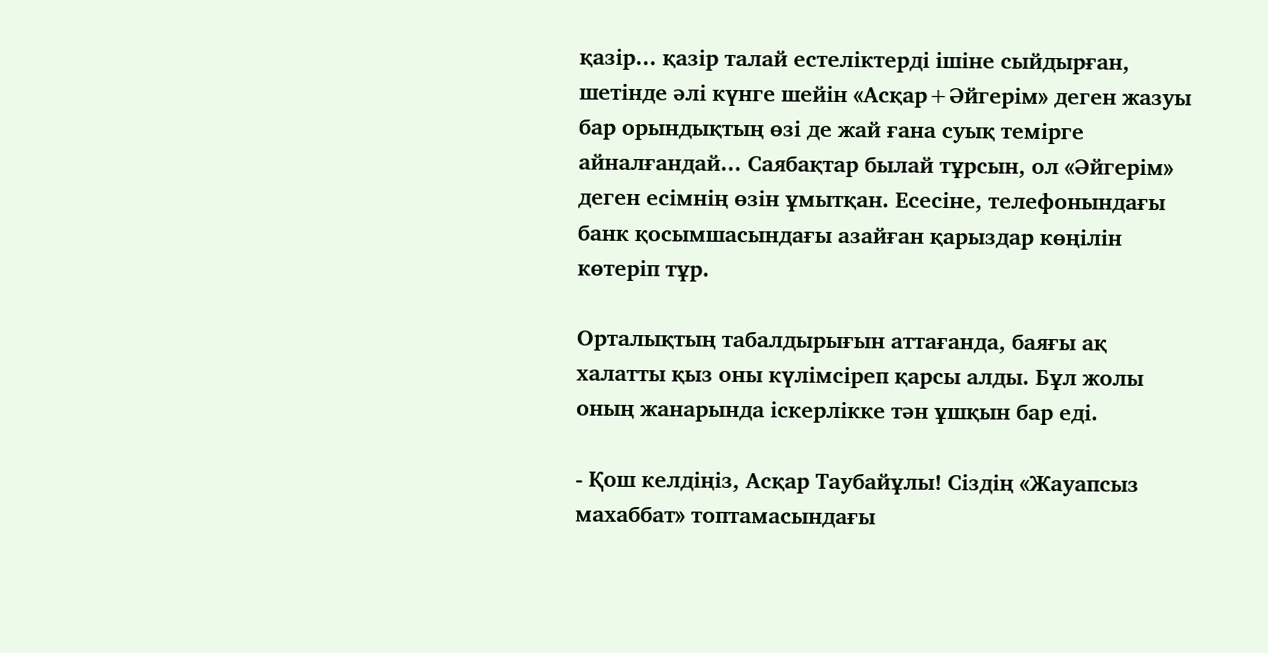қазір... қазір талай естеліктерді ішіне сыйдырған, шетінде әлі күнге шейін «Асқар+Әйгерім» деген жазуы бар орындықтың өзі де жай ғана суық темірге айналғандай... Саябақтар былай тұрсын, ол «Әйгерім» деген есімнің өзін ұмытқан. Есесіне, телефонындағы банк қосымшасындағы азайған қарыздар көңілін көтеріп тұр.

Орталықтың табалдырығын аттағанда, баяғы ақ халатты қыз оны күлімсіреп қарсы алды. Бұл жолы оның жанарында іскерлікке тән ұшқын бар еді.

- Қош келдіңіз, Асқар Таубайұлы! Сіздің «Жауапсыз махаббат» топтамасындағы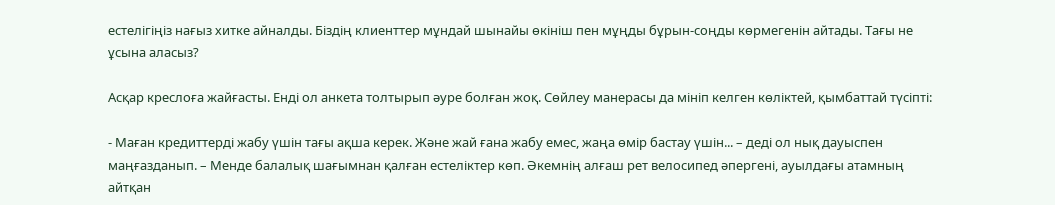естелігіңіз нағыз хитке айналды. Біздің клиенттер мұндай шынайы өкініш пен мұңды бұрын-соңды көрмегенін айтады. Тағы не ұсына аласыз?

Асқар креслоға жайғасты. Енді ол анкета толтырып әуре болған жоқ. Сөйлеу манерасы да мініп келген көліктей, қымбаттай түсіпті:

- Маған кредиттерді жабу үшін тағы ақша керек. Және жай ғана жабу емес, жаңа өмір бастау үшін... – деді ол нық дауыспен маңғазданып. – Менде балалық шағымнан қалған естеліктер көп. Әкемнің алғаш рет велосипед әпергені, ауылдағы атамның айтқан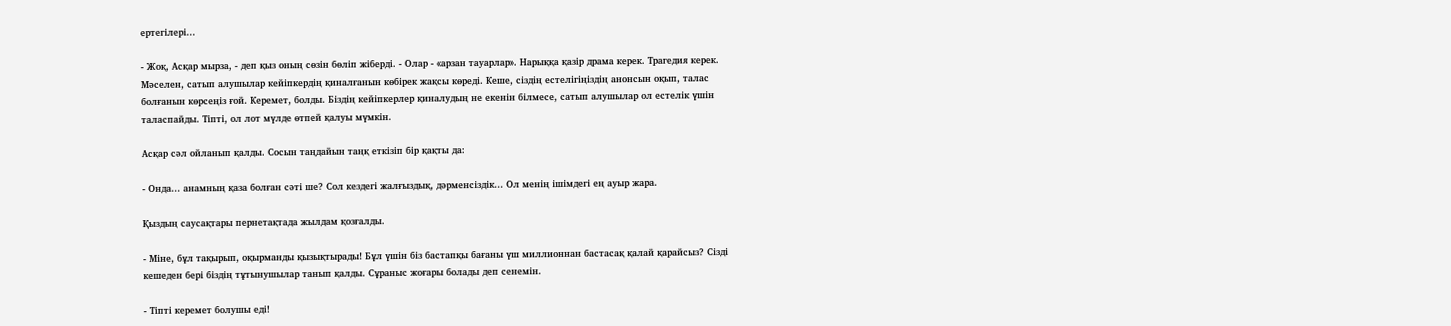ертегілері...

- Жоқ, Асқар мырза, - деп қыз оның сөзін бөліп жіберді. - Олар - «арзан тауарлар». Нарыққа қазір драма керек. Трагедия керек. Мәселен, сатып алушылар кейіпкердің қиналғанын көбірек жақсы көреді. Кеше, сіздің естелігіңіздің анонсын оқып, талас болғанын көрсеңіз ғой. Керемет, болды. Біздің кейіпкерлер қиналудың не екенін білмесе, сатып алушылар ол естелік үшін таласпайды. Тіпті, ол лот мүлде өтпей қалуы мүмкін.

Асқар сәл ойланып қалды. Сосын таңдайын таңқ еткізіп бір қақты да:

- Онда... анамның қаза болған сәті ше? Сол кездегі жалғыздық, дәрменсіздік... Ол менің ішімдегі ең ауыр жара.

Қыздың саусақтары пернетақтада жылдам қозғалды.

- Міне, бұл тақырып, оқырманды қызықтырады! Бұл үшін біз бастапқы бағаны үш миллионнан бастасақ қалай қарайсыз? Сізді кешеден бері біздің тұтынушылар танып қалды. Сұраныс жоғары болады деп сенемін.

- Тіпті керемет болушы еді!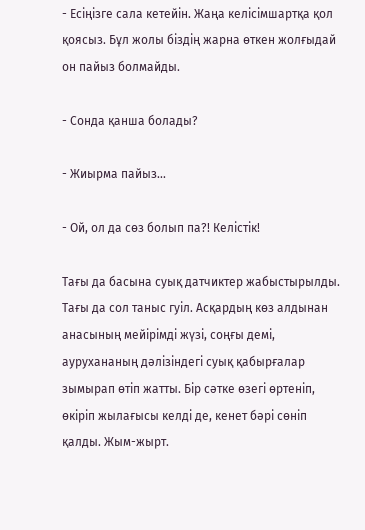- Есіңізге сала кетейін. Жаңа келісімшартқа қол қоясыз. Бұл жолы біздің жарна өткен жолғыдай он пайыз болмайды.

- Сонда қанша болады?

- Жиырма пайыз...

- Ой, ол да сөз болып па?! Келістік!

Тағы да басына суық датчиктер жабыстырылды. Тағы да сол таныс гуіл. Асқардың көз алдынан анасының мейірімді жүзі, соңғы демі, аурухананың дәлізіндегі суық қабырғалар зымырап өтіп жатты. Бір сәтке өзегі өртеніп, өкіріп жылағысы келді де, кенет бәрі сөніп қалды. Жым-жырт.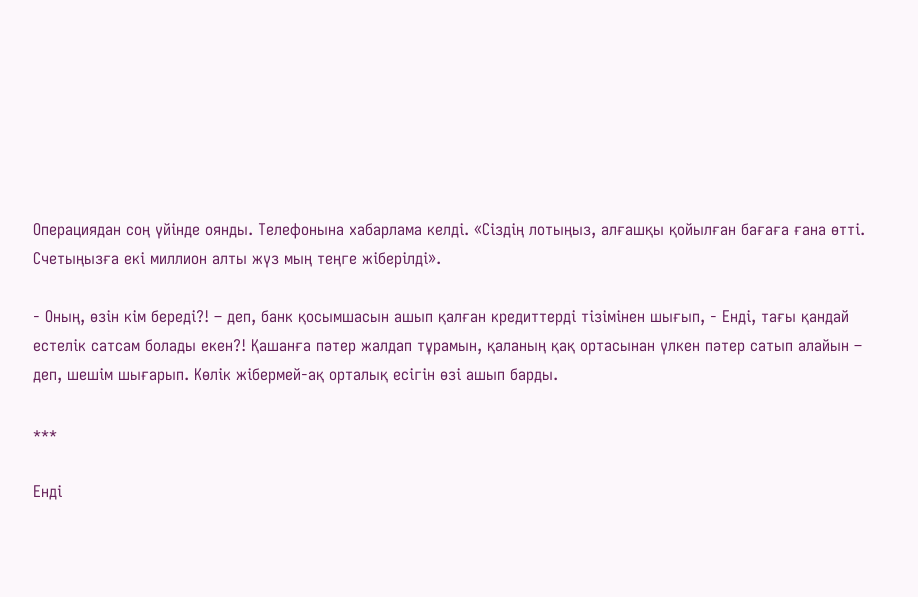Операциядан соң үйінде оянды. Телефонына хабарлама келді. «Сіздің лотыңыз, алғашқы қойылған бағаға ғана өтті. Счетыңызға екі миллион алты жүз мың теңге жіберілді».

- Оның, өзін кім береді?! – деп, банк қосымшасын ашып қалған кредиттерді тізімінен шығып, - Енді, тағы қандай естелік сатсам болады екен?! Қашанға пәтер жалдап тұрамын, қаланың қақ ортасынан үлкен пәтер сатып алайын – деп, шешім шығарып. Көлік жібермей-ақ орталық есігін өзі ашып барды.

***

Енді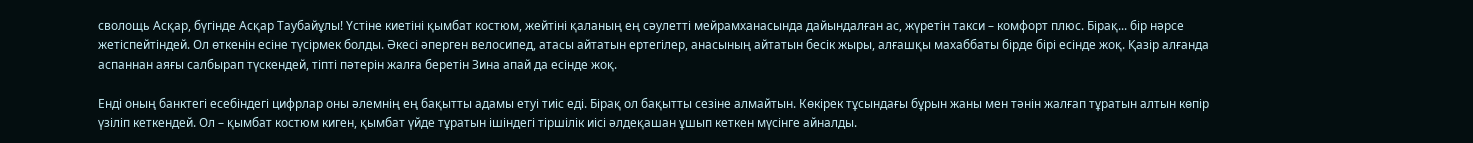сволощь Асқар, бүгінде Асқар Таубайұлы! Үстіне киетіні қымбат костюм, жейтіні қаланың ең сәулетті мейрамханасында дайындалған ас, жүретін такси – комфорт плюс. Бірақ... бір нәрсе жетіспейтіндей. Ол өткенін есіне түсірмек болды. Әкесі әперген велосипед, атасы айтатын ертегілер, анасының айтатын бесік жыры, алғашқы махаббаты бірде бірі есінде жоқ. Қазір алғанда аспаннан аяғы салбырап түскендей, тіпті пәтерін жалға беретін Зина апай да есінде жоқ.

Енді оның банктегі есебіндегі цифрлар оны әлемнің ең бақытты адамы етуі тиіс еді. Бірақ ол бақытты сезіне алмайтын. Көкірек тұсындағы бұрын жаны мен тәнін жалғап тұратын алтын көпір үзіліп кеткендей. Ол – қымбат костюм киген, қымбат үйде тұратын ішіндегі тіршілік иісі әлдеқашан ұшып кеткен мүсінге айналды.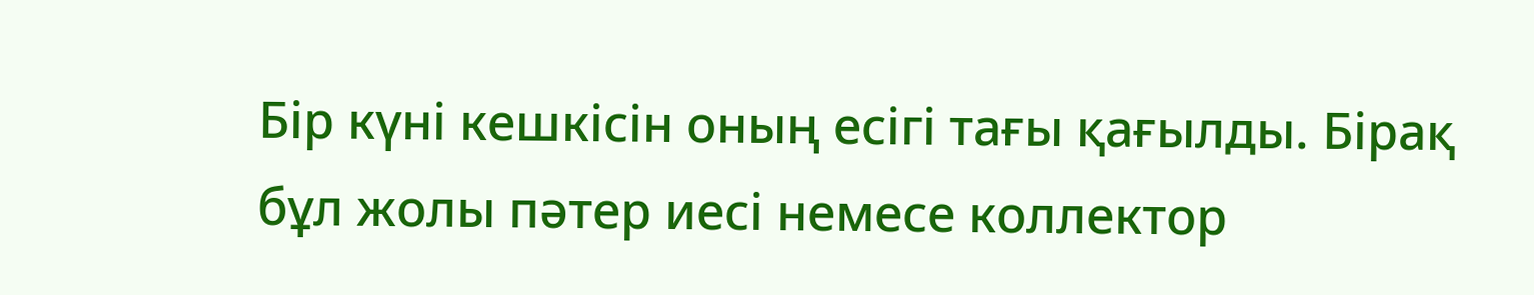Бір күні кешкісін оның есігі тағы қағылды. Бірақ бұл жолы пәтер иесі немесе коллектор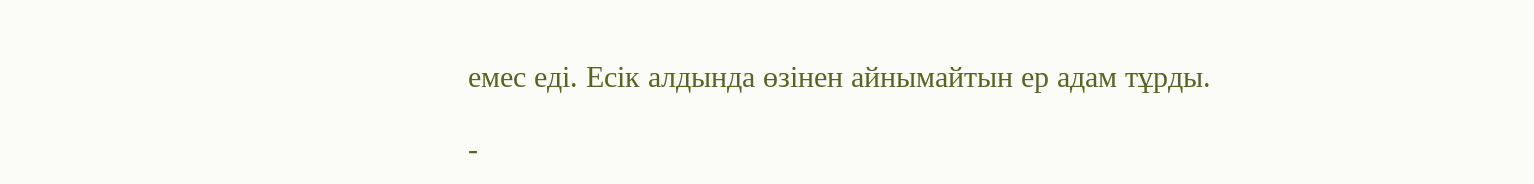емес еді. Есік алдында өзінен айнымайтын ер адам тұрды.

-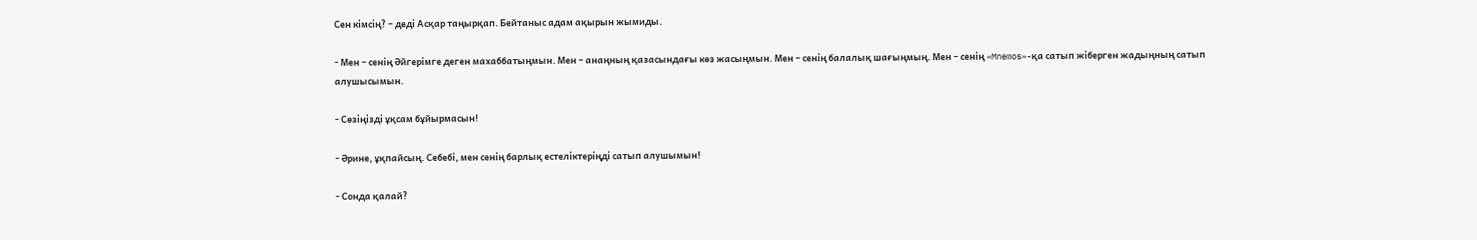Сен кімсің? – деді Асқар таңырқап. Бейтаныс адам ақырын жымиды.

- Мен – сенің Әйгерімге деген махаббатыңмын. Мен – анаңның қазасындағы көз жасыңмын. Мен – сенің балалық шағыңмың. Мен – сенің «Mnemos»-қа сатып жіберген жадыңның сатып алушысымын.

- Сөзіңізді ұқсам бұйырмасын!

- Әрине, ұқпайсың. Себебі, мен сенің барлық естеліктеріңді сатып алушымын!

- Сонда қалай?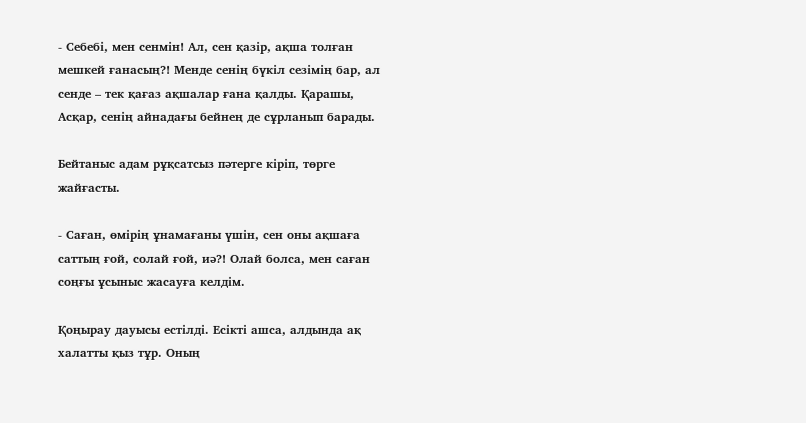- Себебі, мен сенмін! Ал, сен қазір, ақша толған мешкей ғанасың?! Менде сенің бүкіл сезімің бар, ал сенде – тек қағаз ақшалар ғана қалды. Қарашы, Асқар, сенің айнадағы бейнең де сұрланып барады.

Бейтаныс адам рұқсатсыз пәтерге кіріп, төрге жайғасты.

- Саған, өмірің ұнамағаны үшін, сен оны ақшаға саттың ғой, солай ғой, иә?! Олай болса, мен саған соңғы ұсыныс жасауға келдім.

Қоңырау дауысы естілді. Есікті ашса, алдында ақ халатты қыз тұр. Оның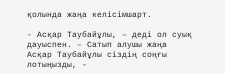қолында жаңа келісімшарт.

- Асқар Таубайұлы, – деді ол суық дауыспен. – Сатып алушы жаңа Асқар Таубайұлы сіздің соңғы лотыңызды, -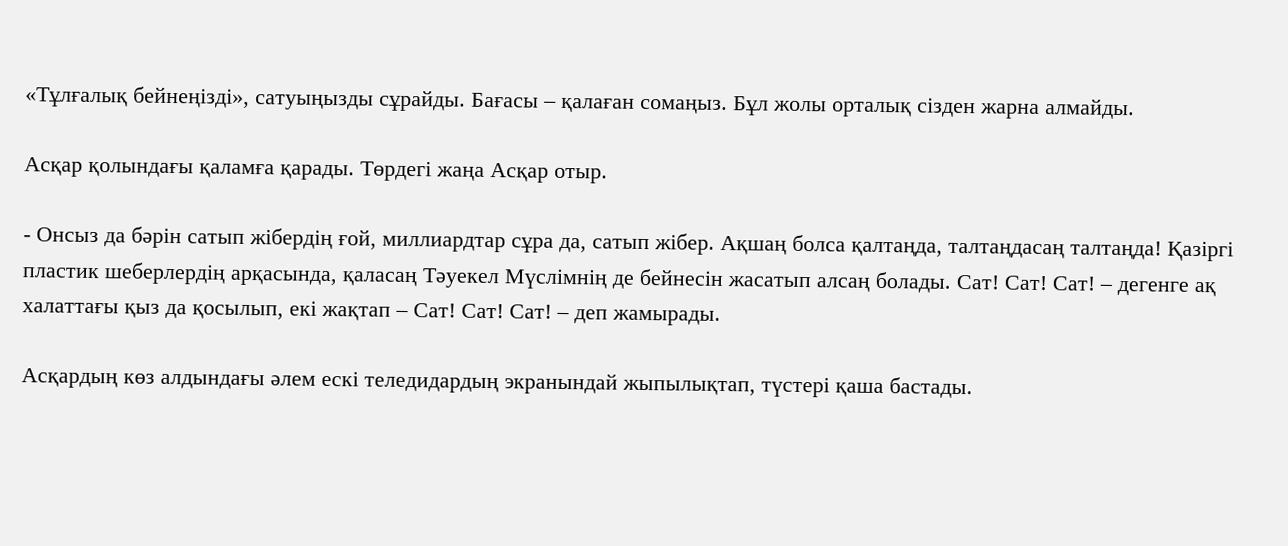«Тұлғалық бейнеңізді», сатуыңызды сұрайды. Бағасы – қалаған сомаңыз. Бұл жолы орталық сізден жарна алмайды.

Асқар қолындағы қаламға қарады. Төрдегі жаңа Асқар отыр.

- Онсыз да бәрін сатып жібердің ғой, миллиардтар сұра да, сатып жібер. Ақшаң болса қалтаңда, талтаңдасаң талтаңда! Қазіргі пластик шеберлердің арқасында, қаласаң Тәуекел Мүслімнің де бейнесін жасатып алсаң болады. Сат! Сат! Сат! – дегенге ақ халаттағы қыз да қосылып, екі жақтап – Сат! Сат! Сат! – деп жамырады.

Асқардың көз алдындағы әлем ескі теледидардың экранындай жыпылықтап, түстері қаша бастады.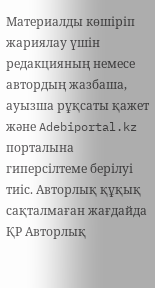Материалды көшіріп жариялау үшін редакцияның немесе автордың жазбаша, ауызша рұқсаты қажет және Adebiportal.kz порталына гиперсілтеме берілуі тиіс. Авторлық құқық сақталмаған жағдайда ҚР Авторлық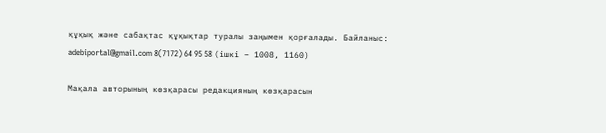құқық және сабақтас құқықтар туралы заңымен қорғалады. Байланыс: adebiportal@gmail.com 8(7172) 64 95 58 (ішкі – 1008, 1160)

Мақала авторының көзқарасы редакцияның көзқарасын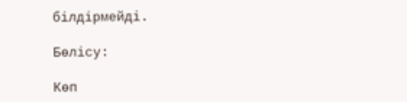білдірмейді.

Бөлісу:

Көп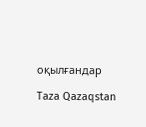оқылғандар

Taza Qazaqstan